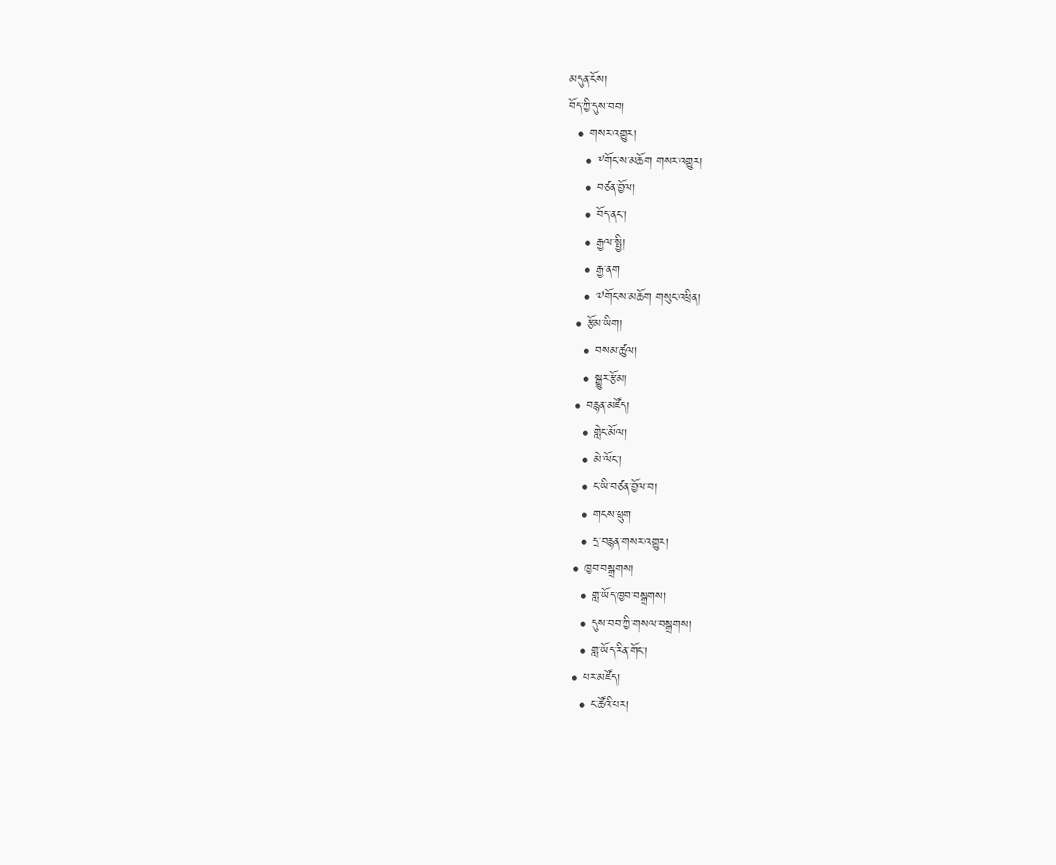མདུན་ངོས།
བོད་ཀྱི་དུས་བབ།
  • གསར་འགྱུར།
    • ༸གོང་ས་མཆོག གསར་འགྱུར།
    • བཙན་བྱོལ།
    • བོད་ནང་།
    • རྒྱལ་སྤྱི།
    • རྒྱ་ནག
    • ༧གོང་ས་མཆོག གསུང་འཕྲིན།
  • རྩོམ་ཡིག།
    • བསམ་ཚུལ།
    • སྒྱུར་རྩོམ།
  • བརྙན་མཛོད།
    • གླེང་མོལ།
    • མེ་ལོང་།
    • ང་ཡི་བཙན་བྱོལ་བ།
    • གངས་ཕྲུག
    • དྲ་བརྙན་གསར་འགྱུར།
  • ཁྱབ་བསྒྲགས།
    • གླ་ཡོད་ཁྱབ་བསྒྲགས།
    • དུས་བབ་ཀྱི་གསལ་བསྒྲགས།
    • གླ་ཡོད་རིན་གོང་།
  • པར་མཛོད།
    • ང་ཚོའི་པར།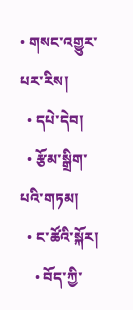• གསང་འགྱུར་པར་རིས།
  • དཔེ་དེབ།
  • རྩོམ་སྒྲིག་པའི་གཏམ།
  • ང་ཚོའི་སྐོར།
    • བོད་ཀྱི་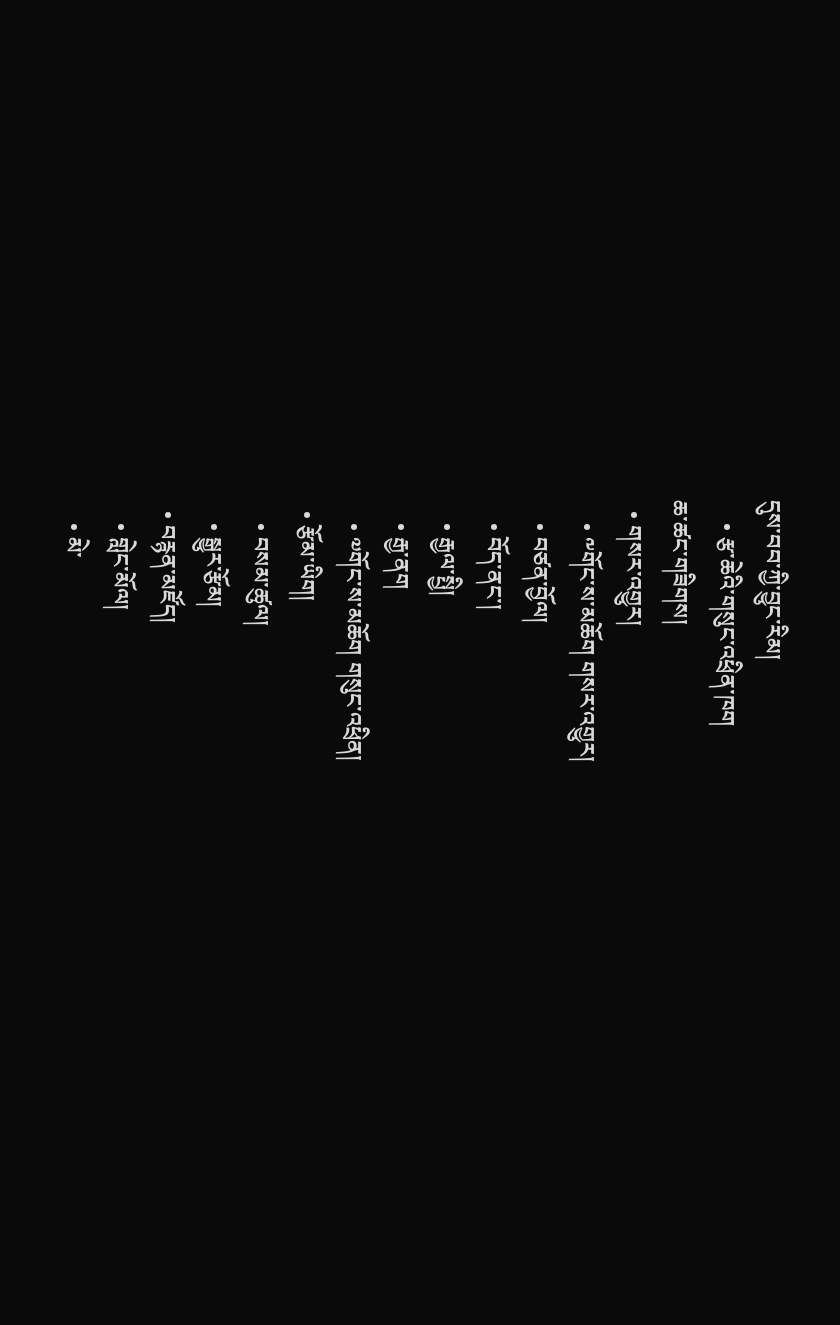དུས་བབ་ཀྱི་བྱུང་རིམ།
    • རྩ་ཆེའི་གསུང་འཕྲིན་ཁག
ཆ་ཚང་གཟིགས།
  • གསར་འགྱུར།
    • ༸གོང་ས་མཆོག གསར་འགྱུར།
    • བཙན་བྱོལ།
    • བོད་ནང་།
    • རྒྱལ་སྤྱི།
    • རྒྱ་ནག
    • ༧གོང་ས་མཆོག གསུང་འཕྲིན།
  • རྩོམ་ཡིག།
    • བསམ་ཚུལ།
    • སྒྱུར་རྩོམ།
  • བརྙན་མཛོད།
    • གླེང་མོལ།
    • མེ་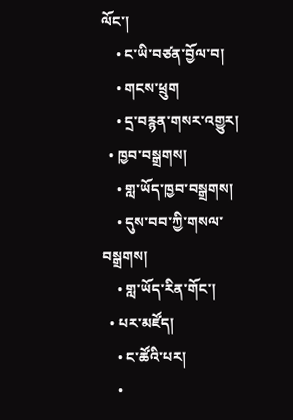ལོང་།
    • ང་ཡི་བཙན་བྱོལ་བ།
    • གངས་ཕྲུག
    • དྲ་བརྙན་གསར་འགྱུར།
  • ཁྱབ་བསྒྲགས།
    • གླ་ཡོད་ཁྱབ་བསྒྲགས།
    • དུས་བབ་ཀྱི་གསལ་བསྒྲགས།
    • གླ་ཡོད་རིན་གོང་།
  • པར་མཛོད།
    • ང་ཚོའི་པར།
    •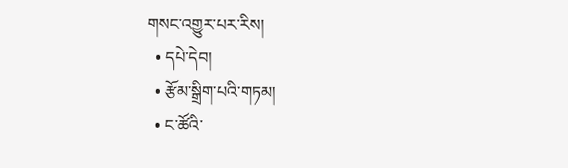གསང་འགྱུར་པར་རིས།
  • དཔེ་དེབ།
  • རྩོམ་སྒྲིག་པའི་གཏམ།
  • ང་ཚོའི་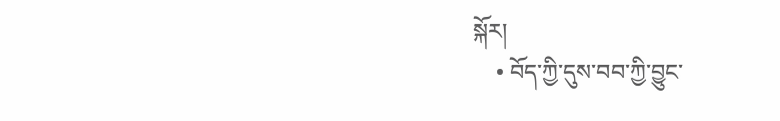སྐོར།
    • བོད་ཀྱི་དུས་བབ་ཀྱི་བྱུང་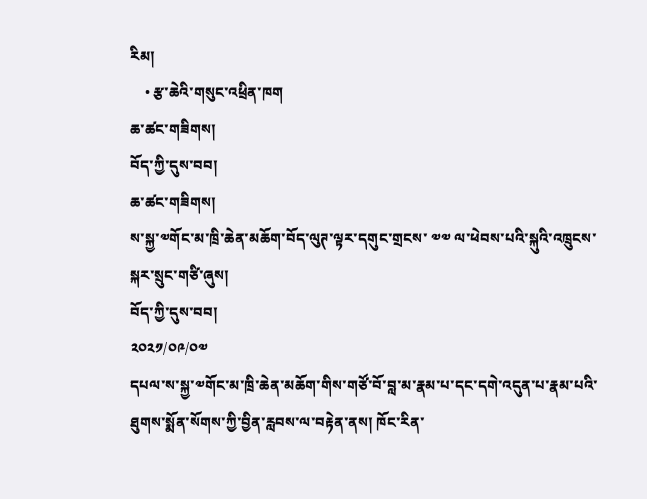རིམ།
    • རྩ་ཆེའི་གསུང་འཕྲིན་ཁག
ཆ་ཚང་གཟིགས།
བོད་ཀྱི་དུས་བབ།
ཆ་ཚང་གཟིགས།
ས་སྐྱ་༧གོང་མ་ཁྲི་ཆེན་མཆོག་བོད་ལུཊ་ལྟར་དགུང་གྲངས་ ༧༧ ལ་ཕེབས་པའི་སྐུའི་འཁྲུངས་སྐར་སྲུང་གཙི་ཞུས།
བོད་ཀྱི་དུས་བབ།
༢༠༢༡/༠༩/༠༧
དཔལ་ས་སྐྱ་༧གོང་མ་ཁྲི་ཆེན་མཆོག་གིས་གཙོ་བོ་བླ་མ་རྣམ་པ་དང་དགེ་འདུན་པ་རྣམ་པའི་ཐུགས་སྨོན་སོགས་ཀྱི་བྱིན་རླབས་ལ་བརྟེན་ནས། ཁོང་རིན་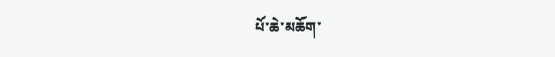པོ་ཆེ་མཆོག་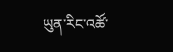ཡུན་རིང་འཚོ་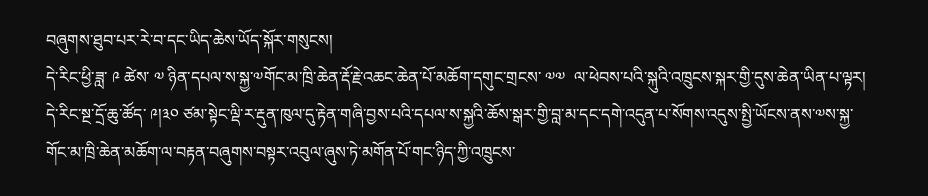བཞུགས་ཐུབ་པར་རེ་བ་དང་ཡིད་ཆེས་ཡོད་སྐོར་གསུངས།
དེ་རིང་ཕྱི་ཟླ་ ༩ ཚེས་ ༧ ཉིན་དཔལ་ས་སྐྱ་༧གོང་མ་ཁྲི་ཆེན་རྡོ་རྗེ་འཆང་ཆེན་པོ་མཆོག་དགུང་གྲངས་ ༧༧  ལ་ཕེབས་པའི་སྐུའི་འཁྲུངས་སྐར་གྱི་དུས་ཆེན་ཡིན་པ་ལྟར། དེ་རིང་སྔ་དྲོ་ཆུ་ཚོད་ ༩།༣༠ ཙམ་སྟེང་ལྡི་ར་རྡུན་ཁུལ་དུ་རྟེན་གཞི་བྱས་པའི་དཔལ་ས་སྐྱའི་ཆོས་སྒར་གྱི་བླ་མ་དང་དགེ་འདུན་པ་སོགས་འདུས་སྤྱི་ཡོངས་ནས་༧ས་སྐྱ་གོང་མ་ཁྲི་ཆེན་མཆོག་ལ་བརྟན་བཞུགས་བསྟར་འབུལ་ཞུས་ཏེ་མགོན་པོ་གང་ཉིད་ཀྱི་འཁྲུངས་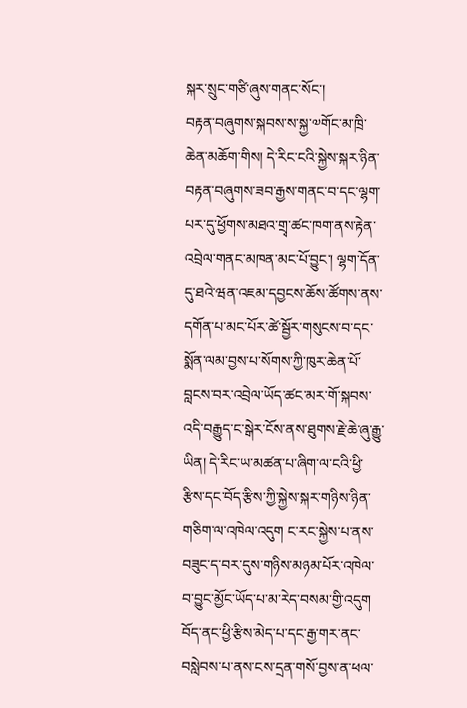སྐར་སྲུང་གཙི་ཞུས་གནང་སོང་།
བརྟན་བཞུགས་སྐབས་ས་སྐྱ་༧གོང་མ་ཁྲི་ཆེན་མཆོག་གིས། དེ་རིང་ངའི་སྐྱེས་སྐར་ཉིན་བརྟན་བཞུགས་ཟབ་རྒྱས་གནང་བ་དང་ལྷག་པར་དུ་ཕྱོགས་མཐའ་གྲྭ་ཚང་ཁག་ནས་རྟེན་འབྲེལ་གནང་མཁན་མང་པོ་བྱུང་། ལྷག་དོན་དུ་ཐའེ་ཝན་འཇམ་དབྱངས་ཆོས་ཚོགས་ནས་དགོན་པ་མང་པོར་ཚེ་སྦྱོར་གསུངས་བ་དང་སྨོན་ལམ་བྱས་པ་སོགས་ཀྱི་ཁུར་ཆེན་པོ་བླངས་བར་འབྲེལ་ཡོད་ཚང་མར་གོ་སྐབས་འདི་བརྒྱུད་ང་སྒེར་ངོས་ནས་ཐུགས་རྗེ་ཆེ་ཞུ་རྒྱུ་ཡིན། དེ་རིང་ཡ་མཚན་པ་ཞིག་ལ་ངའི་ཕྱི་རྩིས་དང་བོད་རྩིས་ཀྱི་སྐྱེས་སྐར་གཉིས་ཉིན་གཅིག་ལ་འཁེལ་འདུག ང་རང་སྐྱེས་པ་ནས་བཟུང་ད་བར་དུས་གཉིས་མཉམ་པོར་འཁེལ་བ་བྱུང་མྱོང་ཡོད་པ་མ་རེད་བསམ་གྱི་འདུག བོད་ནང་ཕྱི་རྩིས་མེད་པ་དང་རྒྱ་གར་ནང་བསླེབས་པ་ནས་ངས་དྲན་གསོ་བྱས་ན་ཕལ་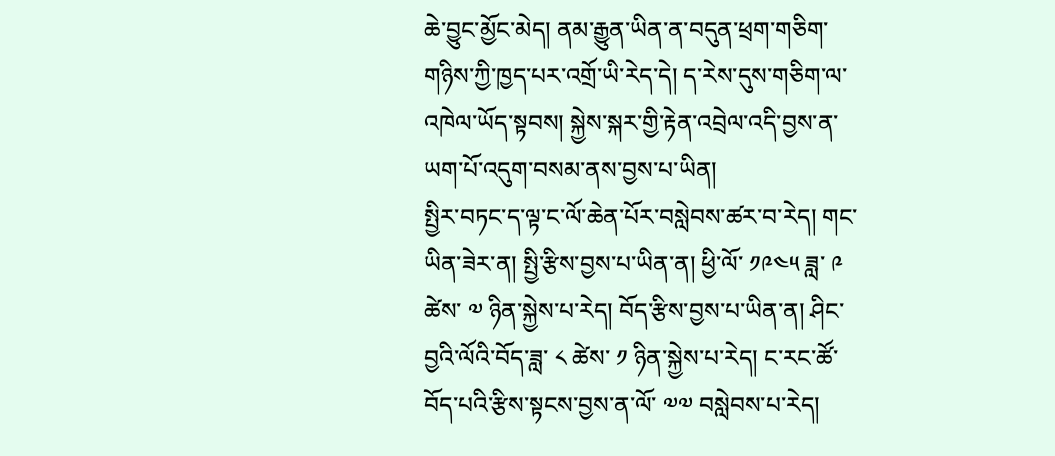ཆེ་བྱུང་མྱོང་མེད། ནམ་རྒྱུན་ཡིན་ན་བདུན་ཕྲག་གཅིག་གཉིས་ཀྱི་ཁྱད་པར་འགྲོ་ཡི་རེད་དེ། ད་རེས་དུས་གཅིག་ལ་འཁེལ་ཡོད་སྟབས། སྐྱེས་སྐར་གྱི་རྟེན་འབྲེལ་འདི་བྱས་ན་ཡག་པོ་འདུག་བསམ་ནས་བྱས་པ་ཡིན།
སྤྱིར་བཏང་ད་ལྟ་ང་ལོ་ཆེན་པོར་བསླེབས་ཚར་བ་རེད། གང་ཡིན་ཟེར་ན། སྤྱི་རྩིས་བྱས་པ་ཡིན་ན། ཕྱི་ལོ་ ༡༩༤༥ ཟླ་ ༩ ཚེས་ ༧ ཉིན་སྐྱེས་པ་རེད། བོད་རྩིས་བྱས་པ་ཡིན་ན། ཤིང་བྱའི་ལོའི་བོད་ཟླ་ ༨ ཚེས་ ༡ ཉིན་སྐྱེས་པ་རེད། ང་རང་ཚོ་བོད་པའི་རྩིས་སྟངས་བྱས་ན་ལོ་ ༧༧ བསླེབས་པ་རེད།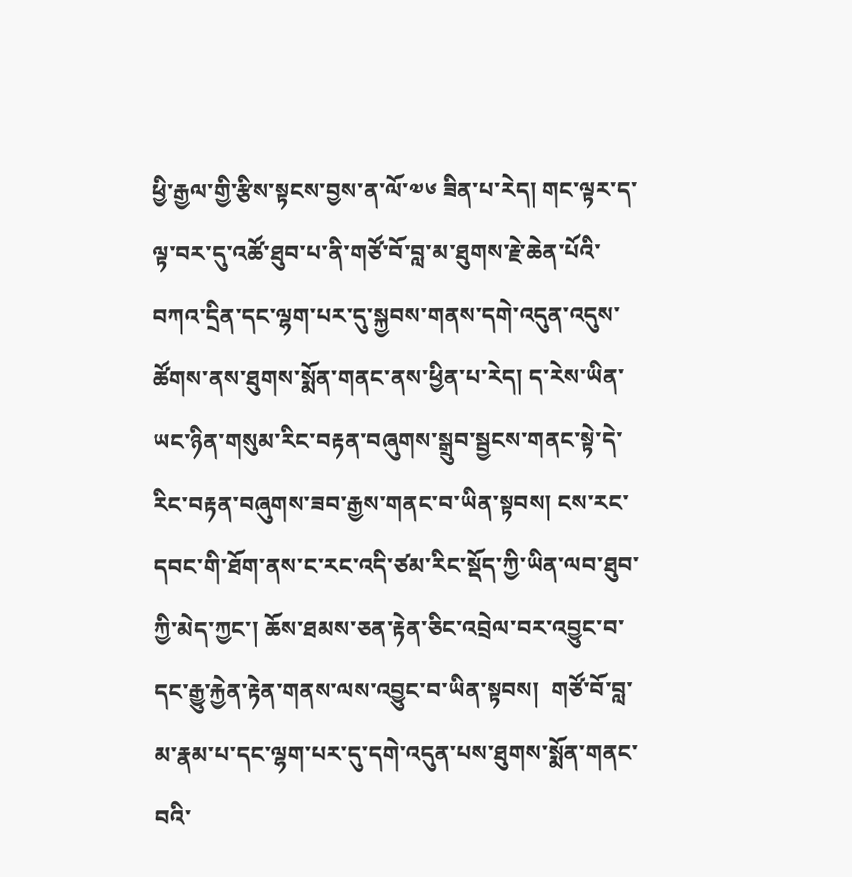ཕྱི་རྒྱལ་གྱི་རྩིས་སྟངས་བྱས་ན་ལོ་༧༦ ཟིན་པ་རེད། གང་ལྟར་ད་ལྟ་བར་དུ་འཚོ་ཐུབ་པ་ནི་གཙོ་བོ་བླ་མ་ཐུགས་རྗེ་ཆེན་པོའི་བཀའ་དྲིན་དང་ལྷག་པར་དུ་སྐྱབས་གནས་དགེ་འདུན་འདུས་ཚོགས་ནས་ཐུགས་སྨོན་གནང་ནས་ཕྱིན་པ་རེད། ད་རེས་ཡིན་ཡང་ཉིན་གསུམ་རིང་བརྟན་བཞུགས་སྒྲུབ་སྦྱངས་གནང་སྟེ་དེ་རིང་བརྟན་བཞུགས་ཟབ་རྒྱས་གནང་བ་ཡིན་སྟབས། ངས་རང་དབང་གི་ཐོག་ནས་ང་རང་འདི་ཙམ་རིང་སྡོད་ཀྱི་ཡིན་ལབ་ཐུབ་ཀྱི་མེད་ཀྱང་། ཆོས་ཐམས་ཅན་རྟེན་ཅིང་འབྲེལ་བར་འབྱུང་བ་དང་རྒྱུ་རྐྱེན་རྟེན་གནས་ལས་འབྱུང་བ་ཡིན་སྟབས།  གཙོ་བོ་བླ་མ་རྣམ་པ་དང་ལྷག་པར་དུ་དགེ་འདུན་པས་ཐུགས་སྨོན་གནང་བའི་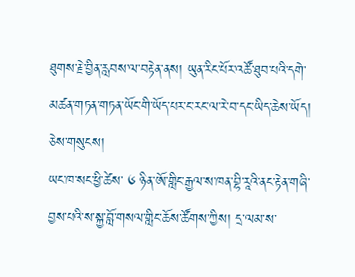ཐུགས་རྗེ་བྱིན་རླབས་ལ་བརྟེན་ནས། ཡུན་རིང་པོར་འཚོ་ཐུབ་པའི་དགེ་མཚན་གཏན་གཏན་ཡོང་གི་ཡོད་པར་ང་རང་ལ་རེ་བ་དང་ཡིད་ཆེས་ཡོད།  ཅེས་གསུངས།
ཡང་ཁ་སང་ཕྱི་ཚེས་ ༦ ཉིན་ཨོ་གླིང་རྒྱལ་ས་ཁན་བྷི་རཱའི་ནང་རྟེན་གཞི་བྱས་པའི་ས་སྐྱ་བློ་གསལ་གླིང་ཆོས་ཚོགས་ཀྱིས། དྲ་ལམ་ས་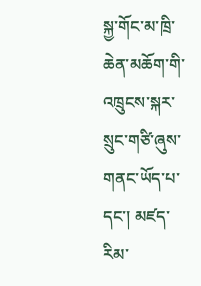སྐྱ་གོང་མ་ཁྲི་ཆེན་མཆོག་གི་འཁྲུངས་སྐར་སྲུང་གཙི་ཞུས་གནང་ཡོད་པ་དང་། མཛད་རིམ་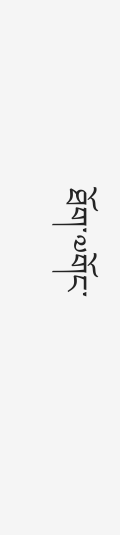ཐོག་༧གོང་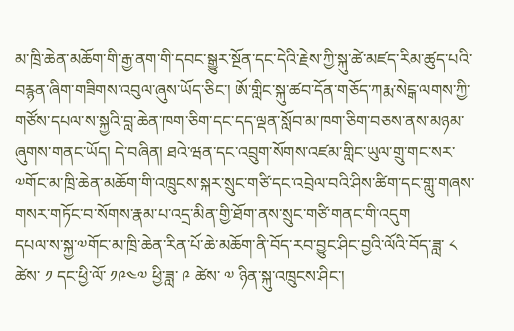མ་ཁྲི་ཆེན་མཆོག་གི་རྒྱ་ནག་གི་དབང་སྒྱུར་སྔོན་དང་དེའི་རྗེས་ཀྱི་སྐུ་ཚེ་མཛད་རིམ་ཚུད་པའི་བརྙན་ཞིག་གཟིགས་འབུལ་ཞུས་ཡོད་ཅིང་། ཨོ་གླིང་སྐུ་ཚབ་དོན་གཅོད་ཀརྨ་སེངྒ་ལགས་ཀྱི་གཙོས་དཔལ་ས་སྐྱའི་བླ་ཆེན་ཁག་ཅིག་དང་དད་ལྡན་སློབ་མ་ཁག་ཅིག་བཅས་ནས་མཉམ་ཞུགས་གནང་ཡོད། དེ་བཞིན། ཐའེ་ཝན་དང་འབྲུག་སོགས་འཛམ་གླིང་ཡུལ་གྲུ་གང་སར་༧གོང་མ་ཁྲི་ཆེན་མཆོག་གི་འཁྲུངས་སྐར་སྲུང་གཙི་དང་འབྲེལ་བའི་ཤིས་ཚིག་དང་གླུ་གཞས་གསར་གཏོང་བ་སོགས་རྣམ་པ་འདྲ་མིན་གྱི་ཐོག་ནས་སྲུང་གཙི་གནང་གི་འདུག
དཔལ་ས་སྐྱ་༧གོང་མ་ཁྲི་ཆེན་རིན་པོ་ཆེ་མཆོག་ནི་བོད་རབ་བྱུང་ཤིང་བྱའི་ལོའི་བོད་ཟླ་ ༨ ཚེས་ ༡ དང་ཕྱི་ལོ་ ༡༩༤༧ ཕྱི་ཟླ་ ༩ ཚེས་ ༧ ཉིན་སྐུ་འཁྲུངས་ཤིང་།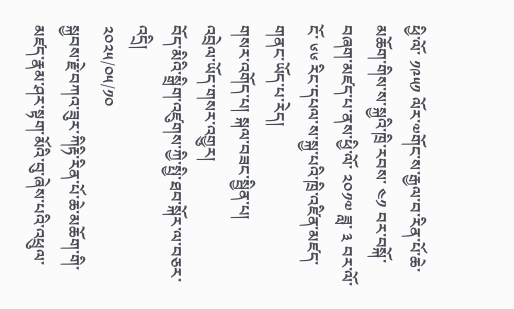ཕྱི་ལོ་ ༡༩༥༡ ལོར་༧གོང་ས་རྒྱལ་བ་རིན་པོ་ཆེ་མཆོག་གིས་ས་སྐྱའི་ཁྲི་རབས་ ༤༡ བར་བསྐོ་བཞག་མཛད་པ་ནས་ཕྱི་ལོ་ ༢༠༡༧ ཟླ་ ༣ བར་ལོ་ངོ་ ༦༦ རིང་དཔལ་ས་སྐྱ་པའི་ཁྲི་འཛིན་མཛད་གནང་ཡོད་པ་རེད།
གསར་འགོད་པ། སྐལ་བཟང་སྦྱིན་པ།
འབྲེལ་ཡོད་གསར་འགྱུར།
བོད་མིའི་སྒྲིག་འཛུགས་ཀྱི་སྤྱི་ཐབ་སྐོར་ལ་བཅར་འདྲི།
༢༠༢༥/༠༥/༡༠
སྐྱབས་རྗེ་བཀའ་ཟུར་ཀིརྟི་རིན་པོ་ཆེ་མཆོག་གི་མཛད་རྣམ་ཤར་སྟག་མོའི་བུ་ཞེས་པའི་འཕྲུལ་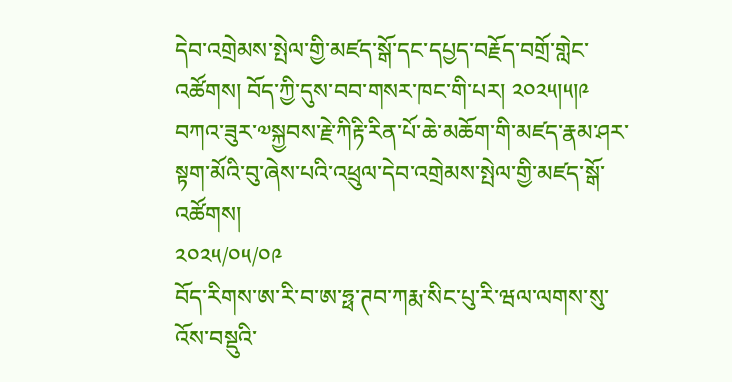དེབ་འགྲེམས་སྤེལ་གྱི་མཛད་སྒོ་དང་དཔྱད་བརྗོད་བགྲོ་གླེང་འཚོགས། བོད་ཀྱི་དུས་བབ་གསར་ཁང་གི་པར། ༢༠༢༥།༥།༩
བཀའ་ཟུར་༧སྐྱབས་རྗེ་ཀིརྟི་རིན་པོ་ཆེ་མཆོག་གི་མཛད་རྣམ་ཤར་སྟག་མོའི་བུ་ཞེས་པའི་འཕྲུལ་དེབ་འགྲེམས་སྤེལ་གྱི་མཛད་སྒོ་འཚོགས།
༢༠༢༥/༠༥/༠༩
བོད་རིགས་ཨ་རི་བ་ཨ་ཧྥ་ཊབ་ཀརྨ་སིང་པུ་རི་ཝལ་ལགས་སུ་འོས་བསྡུའི་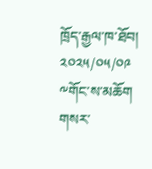ཁྲོད་རྒྱལ་ཁ་ཐོབ།
༢༠༢༥/༠༥/༠༩
༸གོང་ས་མཆོག གསར་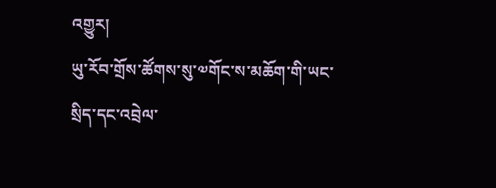འགྱུར།
ཡུ་རོབ་གྲོས་ཚོགས་སུ་༧གོང་ས་མཆོག་གི་ཡང་སྲིད་དང་འབྲེལ་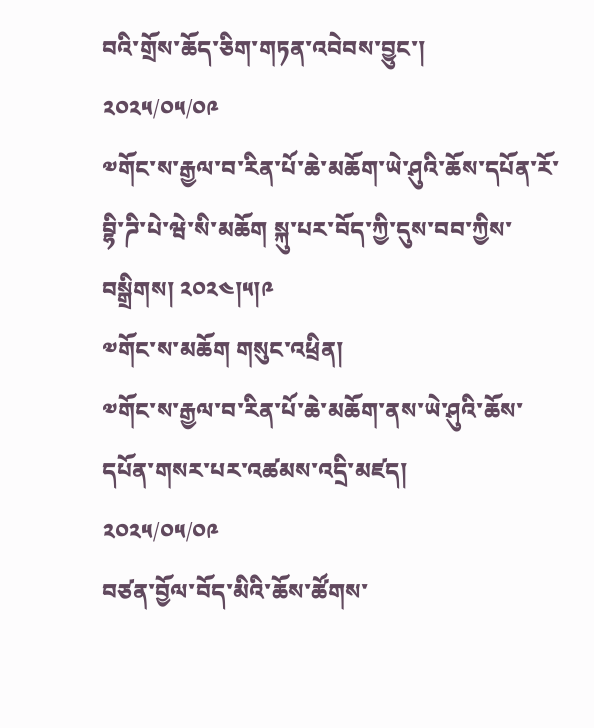བའི་གྲོས་ཆོད་ཅིག་གཏན་འབེབས་བྱུང་།
༢༠༢༥/༠༥/༠༩
༧གོང་ས་རྒྱལ་བ་རིན་པོ་ཆེ་མཆོག་ཡེ་ཤུའི་ཆོས་དཔོན་རོ་བྷི་ཌི་པེ་ཝེ་སི་མཆོག སྐུ་པར་བོད་ཀྱི་དུས་བབ་ཀྱིས་བསྒྲིགས། ༢༠༢༤།༥།༩
༧གོང་ས་མཆོག གསུང་འཕྲིན།
༧གོང་ས་རྒྱལ་བ་རིན་པོ་ཆེ་མཆོག་ནས་ཡེ་ཤུའི་ཆོས་དཔོན་གསར་པར་འཚམས་འདྲི་མཛད།
༢༠༢༥/༠༥/༠༩
བཙན་བྱོལ་བོད་མིའི་ཆོས་ཚོགས་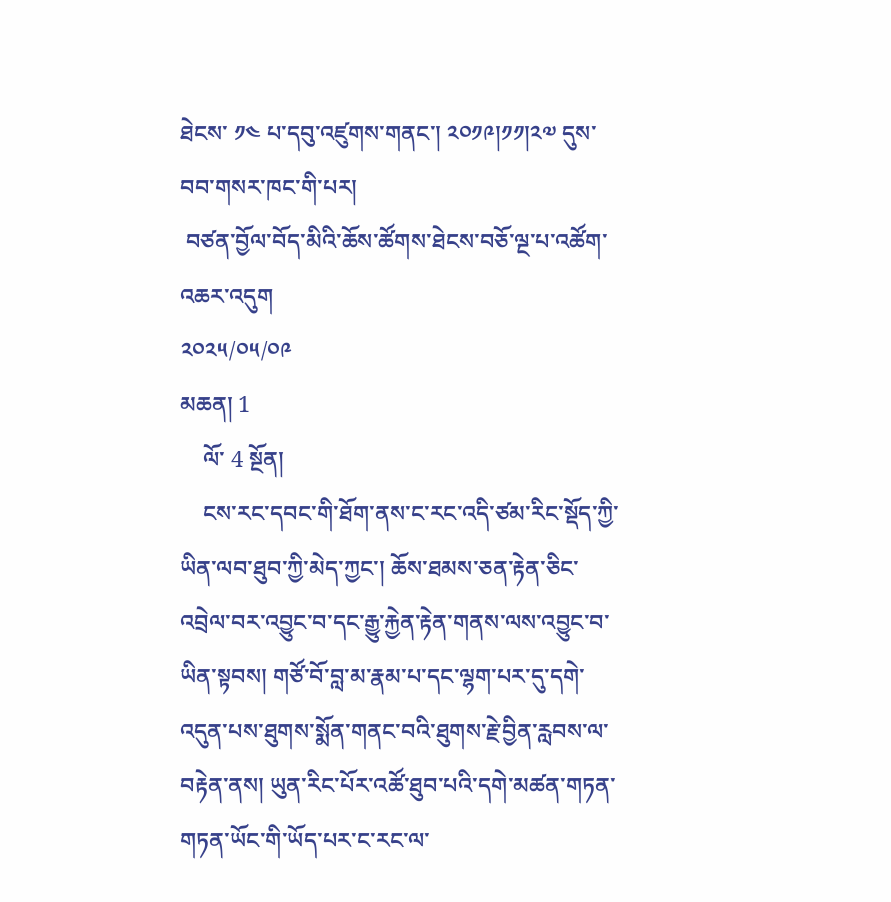ཐེངས་ ༡༤ པ་དབུ་འཛུགས་གནང་། ༢༠༡༩།༡༡།༢༧ དུས་བབ་གསར་ཁང་གི་པར།
 བཙན་བྱོལ་བོད་མིའི་ཆོས་ཚོགས་ཐེངས་བཅོ་ལྔ་པ་འཚོག་འཆར་འདུག
༢༠༢༥/༠༥/༠༩
མཆན། 1
    ལོ་ 4 སྔོན།
    ངས་རང་དབང་གི་ཐོག་ནས་ང་རང་འདི་ཙམ་རིང་སྡོད་ཀྱི་ཡིན་ལབ་ཐུབ་ཀྱི་མེད་ཀྱང་། ཆོས་ཐམས་ཅན་རྟེན་ཅིང་འབྲེལ་བར་འབྱུང་བ་དང་རྒྱུ་རྐྱེན་རྟེན་གནས་ལས་འབྱུང་བ་ཡིན་སྟབས། གཙོ་བོ་བླ་མ་རྣམ་པ་དང་ལྷག་པར་དུ་དགེ་འདུན་པས་ཐུགས་སྨོན་གནང་བའི་ཐུགས་རྗེ་བྱིན་རླབས་ལ་བརྟེན་ནས། ཡུན་རིང་པོར་འཚོ་ཐུབ་པའི་དགེ་མཚན་གཏན་གཏན་ཡོང་གི་ཡོད་པར་ང་རང་ལ་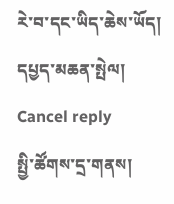རེ་བ་དང་ཡིད་ཆེས་ཡོད།
དཔྱད་མཆན་སྤེལ། Cancel reply
སྤྱི་ཚོགས་དྲ་གནས།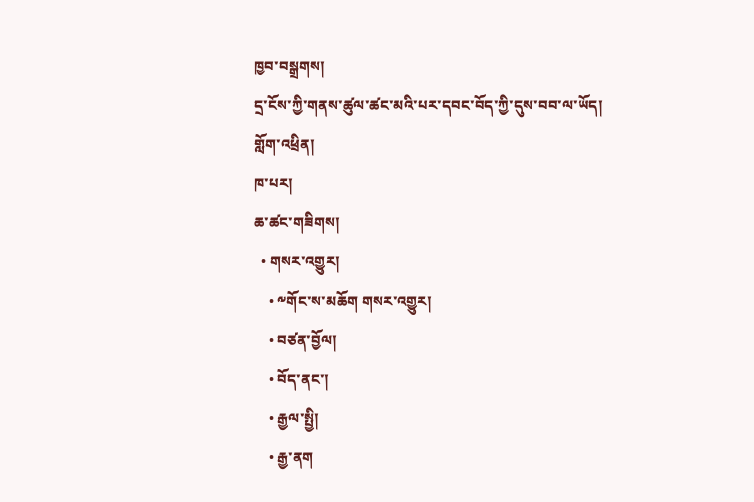ཁྱབ་བསྒྲགས།
དྲ་ངོས་ཀྱི་གནས་ཚུལ་ཚང་མའི་པར་དབང་བོད་ཀྱི་དུས་བབ་ལ་ཡོད།
གློག་འཕྲིན།
ཁ་པར།
ཆ་ཚང་གཟིགས།
  • གསར་འགྱུར།
    • ༸གོང་ས་མཆོག གསར་འགྱུར།
    • བཙན་བྱོལ།
    • བོད་ནང་།
    • རྒྱལ་སྤྱི།
    • རྒྱ་ནག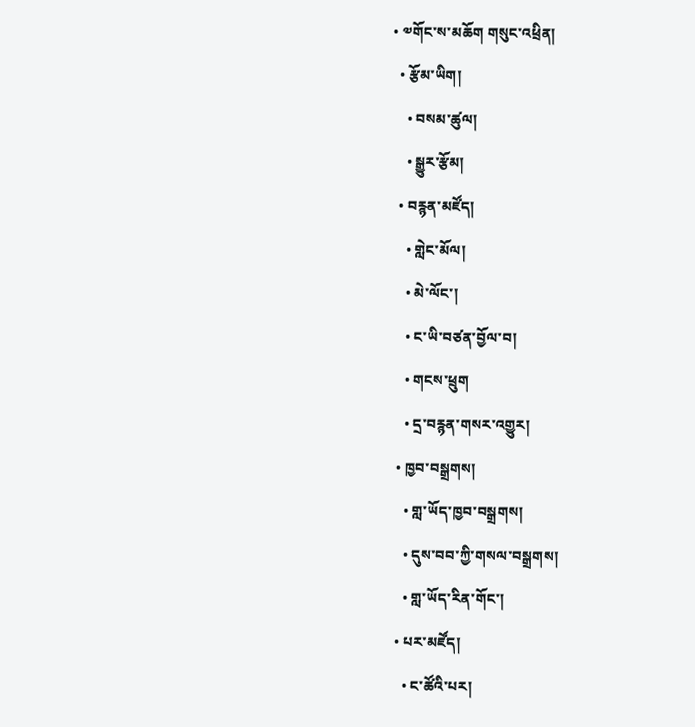• ༧གོང་ས་མཆོག གསུང་འཕྲིན།
  • རྩོམ་ཡིག།
    • བསམ་ཚུལ།
    • སྒྱུར་རྩོམ།
  • བརྙན་མཛོད།
    • གླེང་མོལ།
    • མེ་ལོང་།
    • ང་ཡི་བཙན་བྱོལ་བ།
    • གངས་ཕྲུག
    • དྲ་བརྙན་གསར་འགྱུར།
  • ཁྱབ་བསྒྲགས།
    • གླ་ཡོད་ཁྱབ་བསྒྲགས།
    • དུས་བབ་ཀྱི་གསལ་བསྒྲགས།
    • གླ་ཡོད་རིན་གོང་།
  • པར་མཛོད།
    • ང་ཚོའི་པར།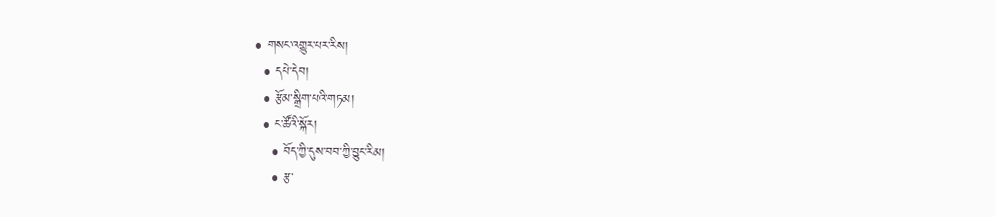• གསང་འགྱུར་པར་རིས།
  • དཔེ་དེབ།
  • རྩོམ་སྒྲིག་པའི་གཏམ།
  • ང་ཚོའི་སྐོར།
    • བོད་ཀྱི་དུས་བབ་ཀྱི་བྱུང་རིམ།
    • རྩ་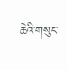ཆེའི་གསུང་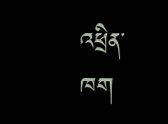འཕྲིན་ཁག